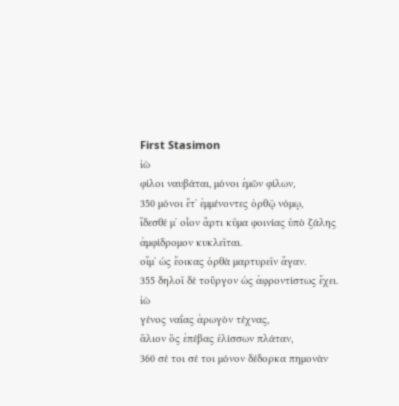First Stasimon
ἰὼ
φίλοι ναυβάται, μόνοι ἐμῶν φίλων,
350 μόνοι ἔτʼ ἐμμένοντες ὀρθῷ νόμῳ,
ἴδεσθέ μʼ οἷον ἄρτι κῦμα φοινίας ὑπὸ ζάλης
ἀμφίδρομον κυκλεῖται.
οἴμʼ ὡς ἔοικας ὀρθὰ μαρτυρεῖν ἄγαν.
355 δηλοῖ δὲ τοὔργον ὡς ἀφροντίστως ἔχει.
ἰὼ
γένος ναΐας ἀρωγὸν τέχνας,
ἅλιον ὃς ἐπέβας ἑλίσσων πλάταν,
360 σέ τοι σέ τοι μόνον δέδορκα πημονὰν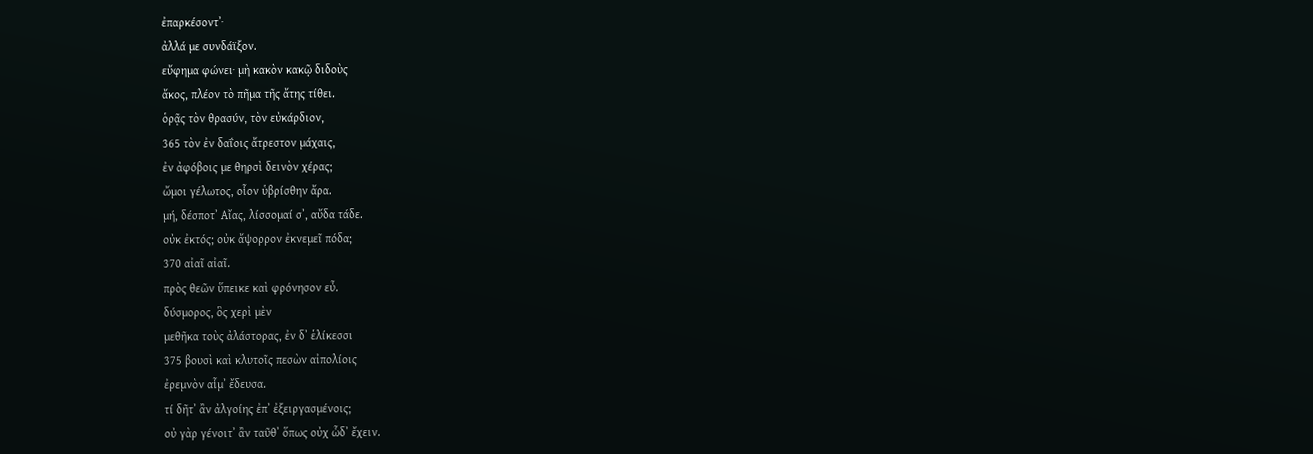ἐπαρκέσοντʼ·
ἀλλά με συνδάϊξον.
εὔφημα φώνει· μὴ κακὸν κακῷ διδοὺς
ἄκος, πλέον τὸ πῆμα τῆς ἄτης τίθει.
ὁρᾷς τὸν θρασύν, τὸν εὐκάρδιον,
365 τὸν ἐν δαΐοις ἄτρεστον μάχαις,
ἐν ἀφόβοις με θηρσὶ δεινὸν χέρας;
ὤμοι γέλωτος, οἷον ὑβρίσθην ἄρα.
μή, δέσποτʼ Αἴας, λίσσομαί σʼ, αὔδα τάδε.
οὐκ ἐκτός; οὐκ ἄψορρον ἐκνεμεῖ πόδα;
370 αἰαῖ αἰαῖ.
πρὸς θεῶν ὕπεικε καὶ φρόνησον εὖ.
δύσμορος, ὃς χερὶ μὲν
μεθῆκα τοὺς ἀλάστορας, ἐν δʼ ἑλίκεσσι
375 βουσὶ καὶ κλυτοῖς πεσὼν αἰπολίοις
ἐρεμνὸν αἷμʼ ἔδευσα.
τί δῆτʼ ἂν ἀλγοίης ἐπʼ ἐξειργασμένοις;
οὐ γὰρ γένοιτʼ ἂν ταῦθʼ ὅπως οὐχ ὧδʼ ἔχειν.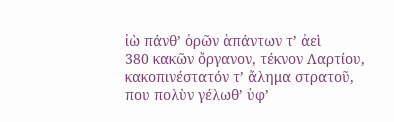ἰὼ πάνθʼ ὁρῶν ἁπάντων τʼ ἀεὶ
380 κακῶν ὄργανον, τέκνον Λαρτίου,
κακοπινέστατόν τʼ ἄλημα στρατοῦ,
που πολὺν γέλωθʼ ὑφʼ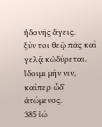ἡδονῆς ἄγεις.
ξύν τοι θεῷ πᾶς καὶ γελᾷ κὠδύρεται.
ἴδοιμι μήν νιν, καίπερ ὧδʼ ἀτώμενος.
385 ἰώ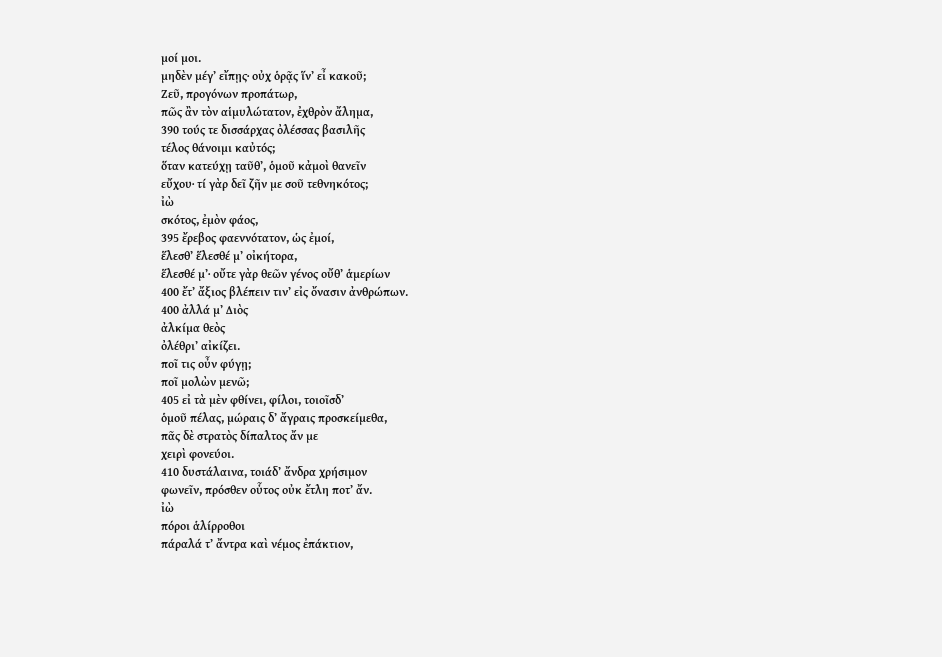μοί μοι.
μηδὲν μέγʼ εἴπῃς· οὐχ ὁρᾷς ἵνʼ εἶ κακοῦ;
Ζεῦ, προγόνων προπάτωρ,
πῶς ἂν τὸν αἱμυλώτατον, ἐχθρὸν ἄλημα,
390 τούς τε δισσάρχας ὀλέσσας βασιλῆς
τέλος θάνοιμι καὐτός;
ὅταν κατεύχῃ ταῦθʼ, ὁμοῦ κἀμοὶ θανεῖν
εὔχου· τί γὰρ δεῖ ζῆν με σοῦ τεθνηκότος;
ἰὼ
σκότος, ἐμὸν φάος,
395 ἔρεβος φαεννότατον, ὡς ἐμοί,
ἕλεσθʼ ἕλεσθέ μʼ οἰκήτορα,
ἕλεσθέ μʼ· οὔτε γὰρ θεῶν γένος οὔθʼ ἁμερίων
400 ἔτʼ ἄξιος βλέπειν τινʼ εἰς ὄνασιν ἀνθρώπων.
400 ἀλλά μʼ Διὸς
ἀλκίμα θεὸς
ὀλέθριʼ αἰκίζει.
ποῖ τις οὖν φύγῃ;
ποῖ μολὼν μενῶ;
405 εἰ τὰ μὲν φθίνει, φίλοι, τοιοῖσδʼ
ὁμοῦ πέλας, μώραις δʼ ἄγραις προσκείμεθα,
πᾶς δὲ στρατὸς δίπαλτος ἄν με
χειρὶ φονεύοι.
410 δυστάλαινα, τοιάδʼ ἄνδρα χρήσιμον
φωνεῖν, πρόσθεν οὗτος οὐκ ἔτλη ποτʼ ἄν.
ἰὼ
πόροι ἁλίρροθοι
πάραλά τʼ ἄντρα καὶ νέμος ἐπάκτιον,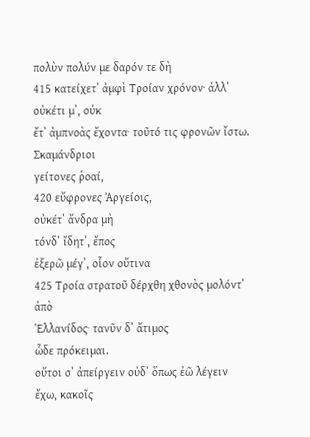πολὺν πολύν με δαρόν τε δὴ
415 κατείχετʼ ἀμφὶ Τροίαν χρόνον· ἀλλʼ οὐκέτι μʼ, οὐκ
ἔτʼ ἀμπνοὰς ἔχοντα· τοῦτό τις φρονῶν ἴστω.
Σκαμάνδριοι
γείτονες ῥοαί,
420 εὔφρονες Ἀργείοις,
οὐκέτʼ ἄνδρα μὴ
τόνδʼ ἴδητʼ, ἔπος
ἐξερῶ μέγʼ, οἷον οὔτινα
425 Τροία στρατοῦ δέρχθη χθονὸς μολόντʼ ἀπὸ
Ἑλλανίδος· τανῦν δʼ ἄτιμος
ὧδε πρόκειμαι.
οὔτοι σʼ ἀπείργειν οὐδʼ ὅπως ἐῶ λέγειν
ἔχω, κακοῖς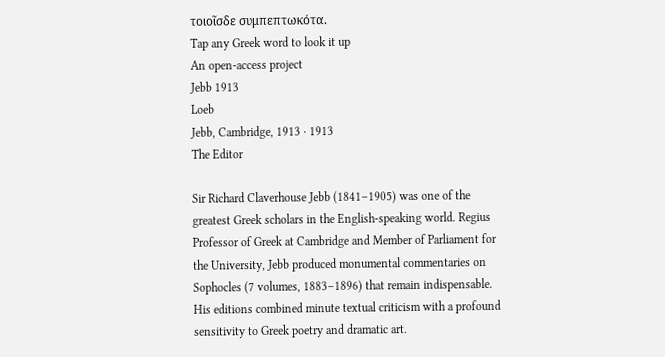τοιοῖσδε συμπεπτωκότα.
Tap any Greek word to look it up
An open-access project
Jebb 1913
Loeb
Jebb, Cambridge, 1913 · 1913
The Editor

Sir Richard Claverhouse Jebb (1841–1905) was one of the greatest Greek scholars in the English-speaking world. Regius Professor of Greek at Cambridge and Member of Parliament for the University, Jebb produced monumental commentaries on Sophocles (7 volumes, 1883–1896) that remain indispensable. His editions combined minute textual criticism with a profound sensitivity to Greek poetry and dramatic art.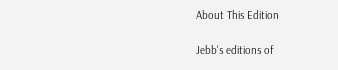About This Edition

Jebb's editions of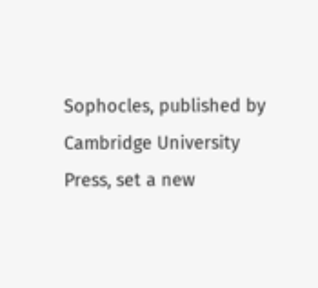Sophocles, published by Cambridge University Press, set a new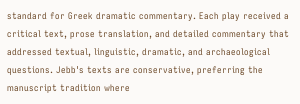standard for Greek dramatic commentary. Each play received a critical text, prose translation, and detailed commentary that addressed textual, linguistic, dramatic, and archaeological questions. Jebb's texts are conservative, preferring the manuscript tradition where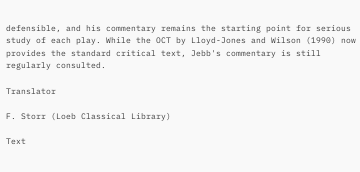defensible, and his commentary remains the starting point for serious study of each play. While the OCT by Lloyd-Jones and Wilson (1990) now provides the standard critical text, Jebb's commentary is still regularly consulted.

Translator

F. Storr (Loeb Classical Library)

Text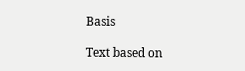Basis

Text based on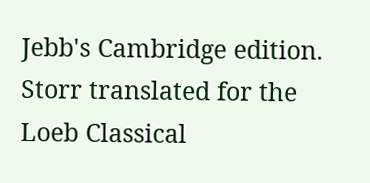Jebb's Cambridge edition. Storr translated for the Loeb Classical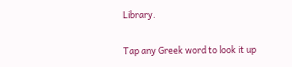Library.

Tap any Greek word to look it up